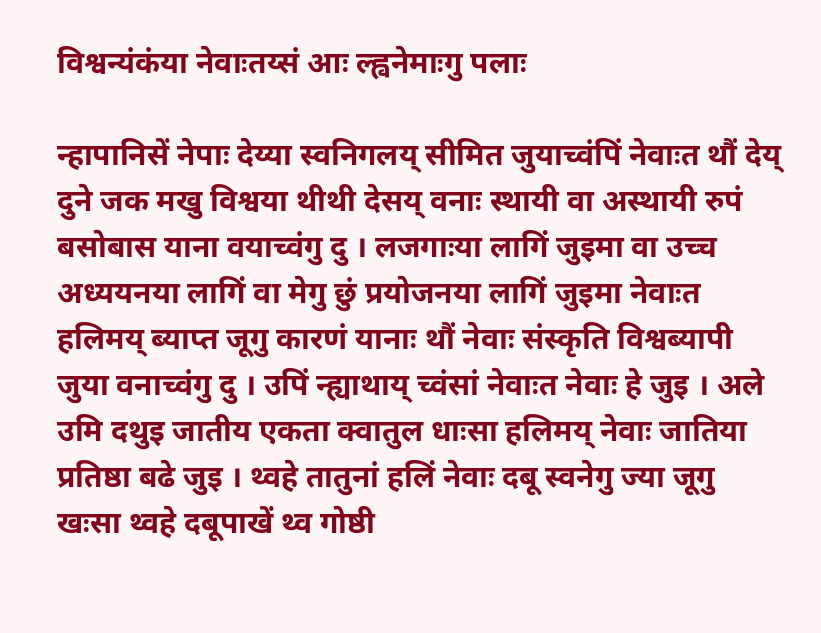विश्वन्यंकंया नेवाःतय्सं आः ल्ह्वनेमाःगु पलाः

न्हापानिसें नेपाः देय्या स्वनिगलय् सीमित जुयाच्वंपिं नेवाःत थौं देय् दुने जक मखु विश्वया थीथी देसय् वनाः स्थायी वा अस्थायी रुपं बसोबास याना वयाच्वंगु दु । लजगाःया लागिं जुइमा वा उच्च अध्ययनया लागिं वा मेगु छुं प्रयोजनया लागिं जुइमा नेवाःत हलिमय् ब्याप्त जूगु कारणं यानाः थौं नेवाः संस्कृति विश्वब्यापी जुया वनाच्वंगु दु । उपिं न्ह्याथाय् च्वंसां नेवाःत नेवाः हे जुइ । अले उमि दथुइ जातीय एकता क्वातुल धाःसा हलिमय् नेवाः जातिया प्रतिष्ठा बढे जुइ । थ्वहे तातुनां हलिं नेवाः दबू स्वनेगु ज्या जूगु खःसा थ्वहे दबूपाखें थ्व गोष्ठी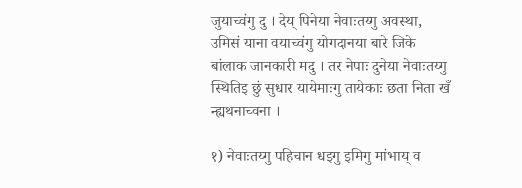जुयाच्वंगु दु । देय् पिनेया नेवाःतय्गु अवस्था, उमिसं याना वयाच्वंगु योगदानया बारे जिके बांलाक जानकारी मदु । तर नेपाः दुनेया नेवाःतय्गु स्थितिइ छुं सुधार यायेमाःगु तायेकाः छता निता खँ न्ह्यथनाच्वना ।

१) नेवाःतय्गु पहिचान धइगु इमिगु मांभाय् व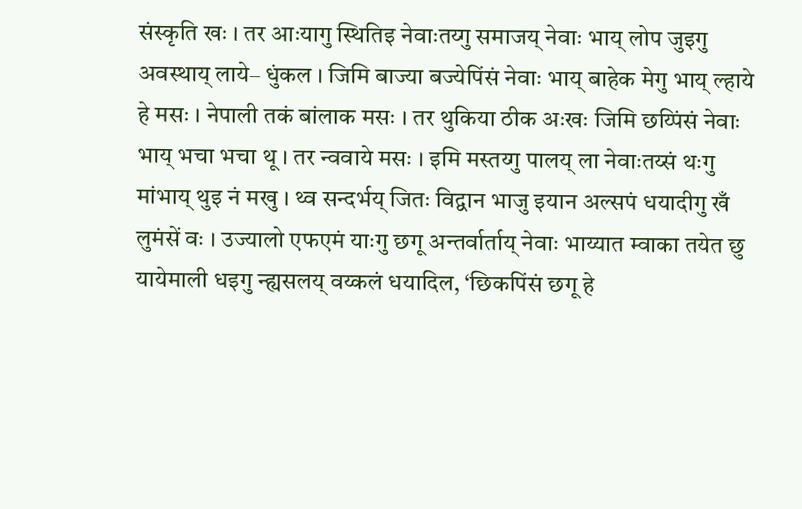संस्कृति खः । तर आःयागु स्थितिइ नेवाःतय्गु समाजय् नेवाः भाय् लोप जुइगु अवस्थाय् लाये– धुंकल । जिमि बाज्या बज्येपिंसं नेवाः भाय् बाहेक मेगु भाय् ल्हाये हे मसः । नेपाली तकं बांलाक मसः । तर थुकिया ठीक अःखः जिमि छय्पिंसं नेवाः भाय् भचा भचा थू । तर न्ववाये मसः । इमि मस्तय्गु पालय् ला नेवाःतय्सं थःगु मांभाय् थुइ नं मखु । थ्व सन्दर्भय् जितः विद्वान भाजु इयान अल्सपं धयादीगु खँ लुमंसें वः । उज्यालो एफएमं याःगु छगू अन्तर्वार्ताय् नेवाः भाय्यात म्वाका तयेत छु यायेमाली धइगु न्ह्यसलय् वय्कलं धयादिल, ‘छिकपिंसं छगू हे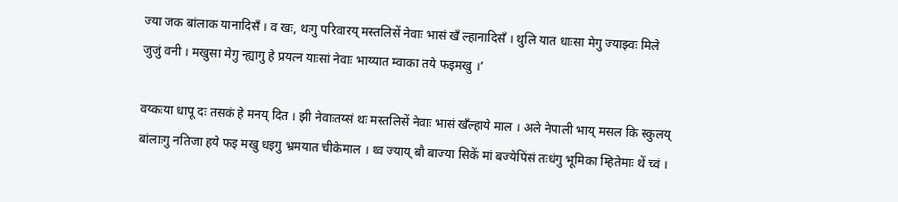ज्या जक बांलाक यानादिसँ । व खः, थःगु परिवारय् मस्तलिसें नेवाः भासं खँ ल्हानादिसँ । थुलि यात धाःसा मेगु ज्याझ्वः मिले जुजुं वनी । मखुसा मेगु न्ह्यागु हे प्रयत्न याःसां नेवाः भाय्यात म्वाका तये फइमखु ।’

वय्कःया धापू दः तसकं हे मनय् दित । झी नेवाःतय्सं थः मस्तलिसें नेवाः भासं खँल्हाये माल । अले नेपाली भाय् मसल कि स्कुलय् बांलाःगु नतिजा हये फइ मखु धइगु भ्रमयात चीकेमाल । थ्व ज्याय् बौ बाज्या सिकें मां बज्येपिंसं तःधंगु भूमिका म्हितेमाः थें च्वं ।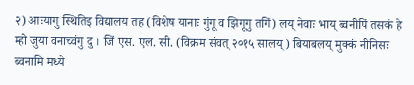२) आःयागु स्थितिइ विद्यालय तह (विशेष यानाः गुंगू व झिगूगु तगिं) लय् नेवाः भाय् ब्वनीपिं तसकं हे म्हो जुया वनाच्वंगु दु । जिं एस. एल. सी. (विक्रम संवत् २०१५ सालय्) बियाबलय् मुक्कं नीनिसः ब्वनामि मध्ये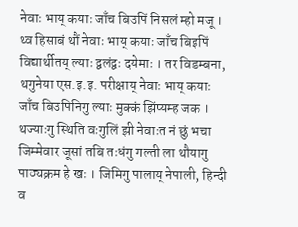नेवाः भाय् कयाः जाँच बिउपिं निसलं म्हो मजू । थ्व हिसाबं थौं नेवाः भाय् कयाः जाँच बिइपिं विद्यार्थीतय् ल्याः द्वलंद्वः दयेमाः । तर विडम्बना, थगुनेया एस.इ.इ. परीक्षाय् नेवाः भाय् कयाः जाँच बिउपिनिगु ल्याः मुक्कं झिंप्यम्ह जक । थज्याःगु स्थिति वःगुलिं झी नेवाःत नं छुं भचा जिम्मेवार जूसां तबि तःधंगु गल्ती ला थौ‌यागु पाठ्यक्रम हे खः । जिमिगु पालाय् नेपाली, हिन्दी व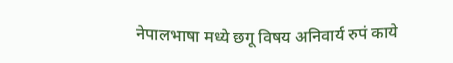नेपालभाषा मध्ये छगू विषय अनिवार्य रुपं काये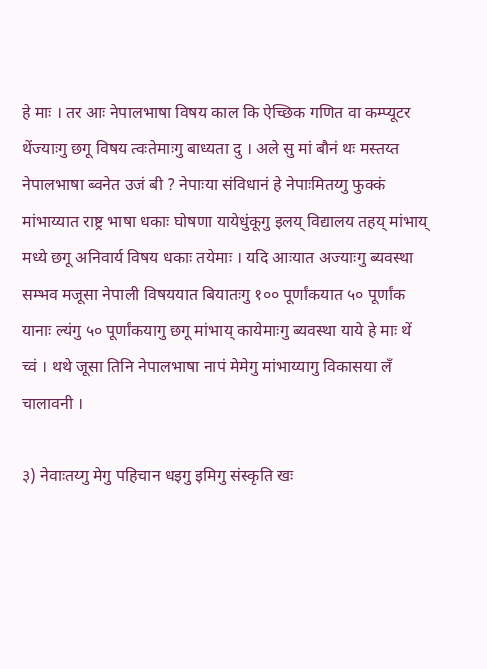हे माः । तर आः नेपालभाषा विषय काल कि ऐच्छिक गणित वा कम्प्यूटर थेंज्याःगु छगू विषय त्वःतेमाःगु बाध्यता दु । अले सु मां बौनं थः मस्तय्त नेपालभाषा ब्वनेत उजं बी ? नेपाःया संविधानं हे नेपाःमितय्गु फुक्कं मांभाय्यात राष्ट्र भाषा धकाः घोषणा यायेधुंकूगु इलय् विद्यालय तहय् मांभाय् मध्ये छगू अनिवार्य विषय धकाः तयेमाः । यदि आःयात अज्याःगु ब्यवस्था सम्भव मजूसा नेपाली विषययात बियातःगु १०० पूर्णांकयात ५० पूर्णांक यानाः ल्यंगु ५० पूर्णांकयागु छगू मांभाय् कायेमाःगु ब्यवस्था याये हे माः थें च्वं । थथे जूसा तिनि नेपालभाषा नापं मेमेगु मांभाय्यागु विकासया लँ चालावनी ।

३) नेवाःतय्गु मेगु पहिचान धइगु इमिगु संस्कृति खः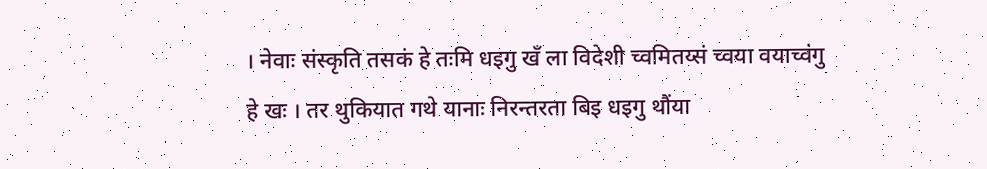। नेवाः संस्कृति तसकं हे तःमि धइगु खँ ला विदेशी च्वमितय्सं च्वया वयाच्वंगु हे खः । तर थुकियात गथे यानाः निरन्तरता बिइ धइगु थौंया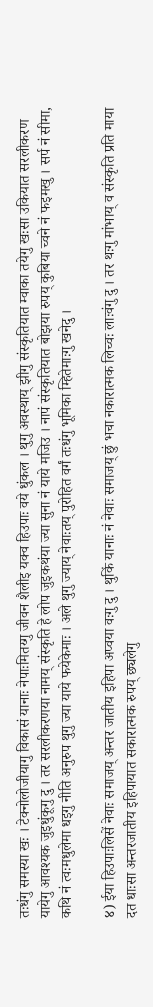तःधंगु समस्या खः । टेक्नोलोजीयागु विकासं यानाः नेपाःमितय्गु जीवन शैलीइ यक्व हिउपाः वये धुंकल । थुगु अवस्थाय् झीगु संस्कृतियात म्वाका तयेगु खःसा उकियात सरलीकरण यायेगु आवश्यक जुइधुंकूगु दु । तर सरलीकरणया नामय् संस्कृति हे लोप जुइकथंया ज्या सुना नं याये मजिउ । नापं संस्कृतियात बोझया रुपय् कुबिया च्वने नं फइमखु । सर्प नं सीमा, कथि नं त्वःमधुलेमा धइगु नीति अनुरुप थुगु ज्या याये फयेकेमाः । अले थुगु ज्याय् नेवाःतय् पुरोहित वर्गं तःधंगु भूमिका म्हितेमाःगु खनेदु ।

४) ईया हिउपाःलिसें नेवाः समाजय् अन्तर जातीय इहिपा अप्वया वःगु दु । थुकिं यानाः नं नेवाः समाजय् छुं भचा नकारात्मक लिच्वः लाःवंगु दु । तर थःगु मांभाय् व संस्कृति प्रति माया दत धाःसा अन्तरजातीय इहिपायात सकारात्मक रुपय् छ्यलेगु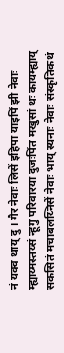नं यक्व थाय् दु । गैर नेवाः लिसें इहिपा याइपिं झी नेवाः म्ह्याय्मस्तय्सं न्हूगु परिवारया दुजःपिंत मखुसां थः कायम्ह्याय् सकसितं मचाबलय्निसें नेवाः भाय् स्यनाः नेवाः संस्कृतिकथं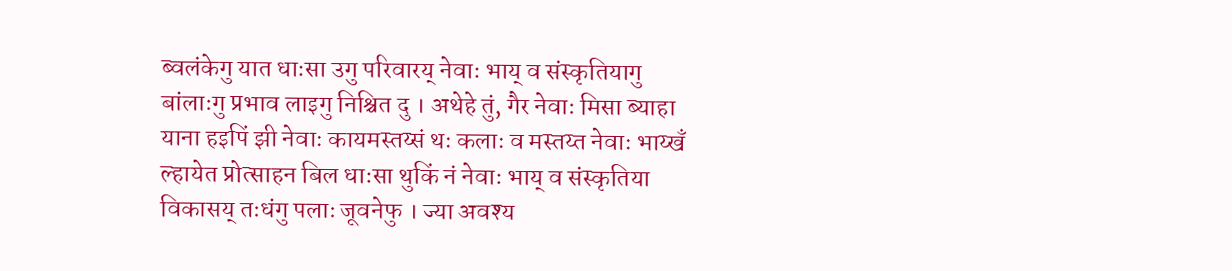ब्वलंकेगु यात धाःसा उगु परिवारय् नेवाः भाय् व संस्कृतियागु बांलाःगु प्रभाव लाइगु निश्चित दु । अथेहे तुं, गैर नेवाः मिसा ब्याहा याना हइपिं झी नेवाः कायमस्तय्सं थः कलाः व मस्तय्त नेवाः भाय्खँ ल्हायेत प्रोत्साहन बिल धाःसा थुकिं नं नेवाः भाय् व संस्कृतिया विकासय् तःधंगु पलाः जूवनेफु । ज्या अवश्य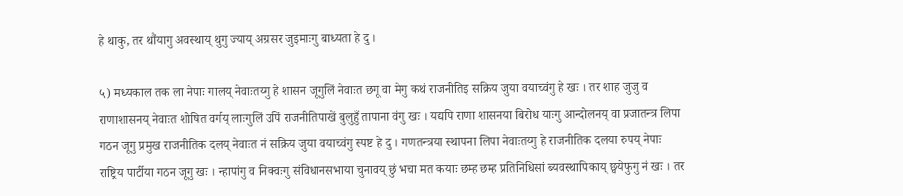हे थाकु, तर थौंयागु अवस्थाय् थुगु ज्याय् अग्रसर जुइमाःगु बाध्यता हे दु ।

५) मध्यकाल तक ला नेपाः गालय् नेवाःतय्गु हे शासन जूगुलिं नेवाःत छगू वा मेगु कथं राजनीतिइ सक्रिय जुया वयाच्वंगु हे खः । तर शाह जुजु व राणाशासनय् नेवाःत शोषित वर्गय् लाःगुलिं उपिं राजनीतिपाखें बुलुहुँ तापाना वंगु खः । यद्यपि राणा शासनया बिरोध याःगु आन्दोलनय् वा प्रजातन्त्र लिपा गठन जूगु प्रमुख राजनीतिक दलय् नेवाःत नं सक्रिय जुया वयाच्वंगु स्पष्ट हे दु । गणतन्त्रया स्थापना लिपा नेवाःतय्गु हे राजनीतिक दलया रुपय् नेपाः राष्ट्रिय पार्टीया गठन जूगु खः । न्हापांगु व निक्वःगु संविधानसभाया चुनावय् छुं भचा मत कयाः छम्ह छम्ह प्रतिनिधिसां ब्यवस्थापिकाय् छ्वयेफुगु नं खः । तर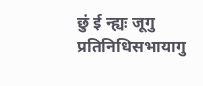छुं ई न्ह्यः जूगु प्रतिनिधिसभायागु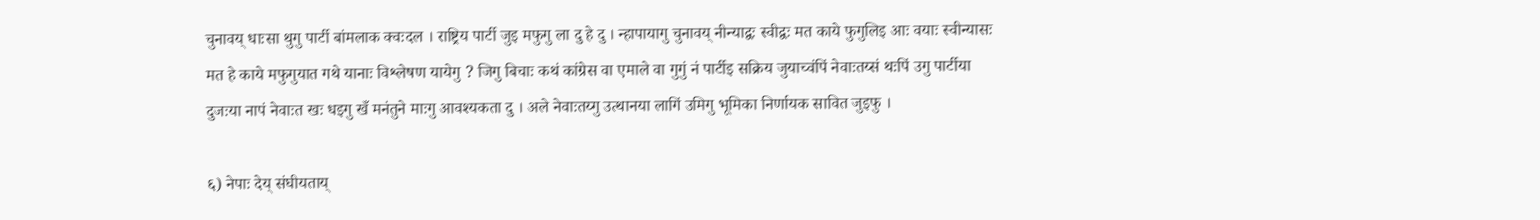चुनावय् धाःसा थुगु पार्टी बांमलाक क्वःदल । राष्ट्रिय पार्टी जुइ मफुगु ला दु हे दु । न्हापायागु चुनावय् नीन्याद्वः स्वीद्वः मत काये फुगुलिइ आः वयाः स्वीन्यासः मत हे काये मफुगुयात गथे यानाः विश्लेषण यायेगु ? जिगु बिचाः कथं कांग्रेस वा एमाले वा गुगुं नं पार्टीइ सक्रिय जुयाच्वंपिं नेवाःतय्सं थःपिं उगु पार्टीया दुजःया नापं नेवाःत खः धइगु खँ मनंतुने माःगु आवश्यकता दु । अले नेवाःतय्गु उत्थानया लागिं उमिगु भूमिका निर्णायक सावित जुइफु ।

६) नेपाः देय् संघीयताय्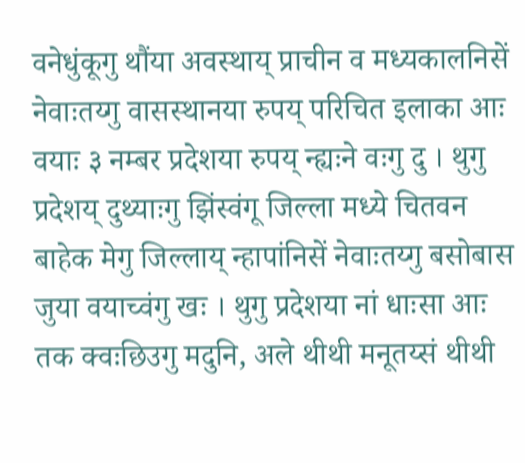वनेधुंकूगु थौंया अवस्थाय् प्राचीन व मध्यकालनिसें नेवाःतय्गु वासस्थानया रुपय् परिचित इलाका आः वयाः ३ नम्बर प्रदेशया रुपय् न्ह्यःने वःगु दु । थुगु प्रदेशय् दुथ्याःगु झिंस्वंगू जिल्ला मध्ये चितवन बाहेक मेगु जिल्लाय् न्हापांनिसें नेवाःतय्गु बसोबास जुया वयाच्वंगु खः । थुगु प्रदेशया नां धाःसा आः तक क्वःछिउगु मदुनि, अले थीथी मनूतय्सं थीथी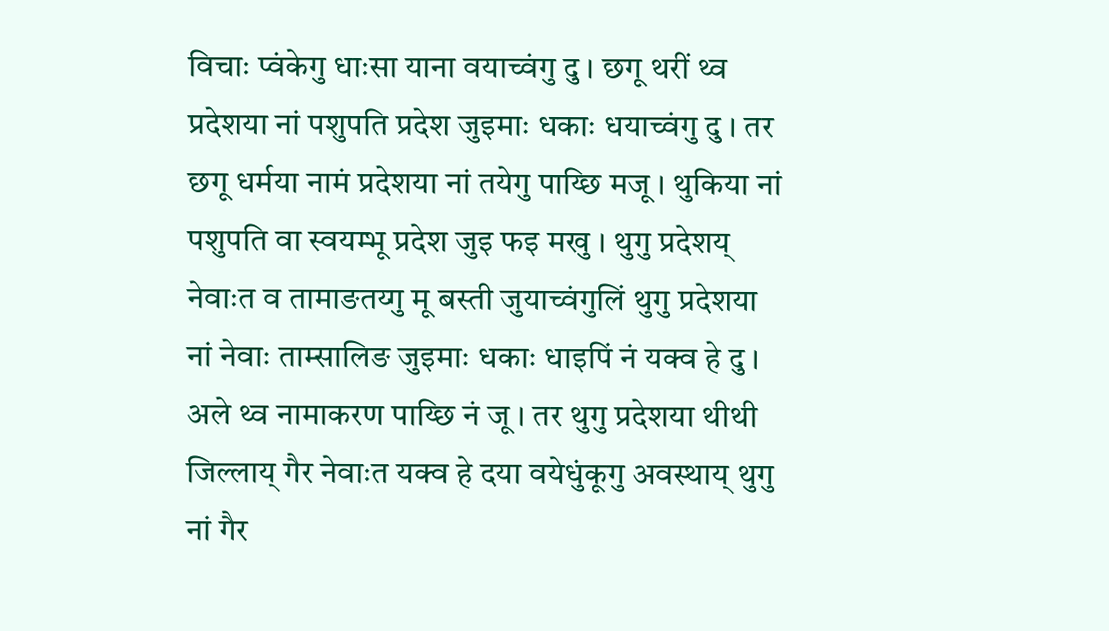विचाः प्वंकेगु धाःसा याना वयाच्वंगु दु । छगू थरीं थ्व प्रदेशया नां पशुपति प्रदेश जुइमाः धकाः धयाच्वंगु दु । तर छगू धर्मया नामं प्रदेशया नां तयेगु पाय्छि मजू । थुकिया नां पशुपति वा स्वयम्भू प्रदेश जुइ फइ मखु । थुगु प्रदेशय् नेवाःत व तामाङतय्गु मू बस्ती जुयाच्वंगुलिं थुगु प्रदेशया नां नेवाः ताम्सालिङ जुइमाः धकाः धाइपिं नं यक्व हे दु । अले थ्व नामाकरण पाय्छि नं जू । तर थुगु प्रदेशया थीथी जिल्लाय् गैर नेवाःत यक्व हे दया वयेधुंकूगु अवस्थाय् थुगु नां गैर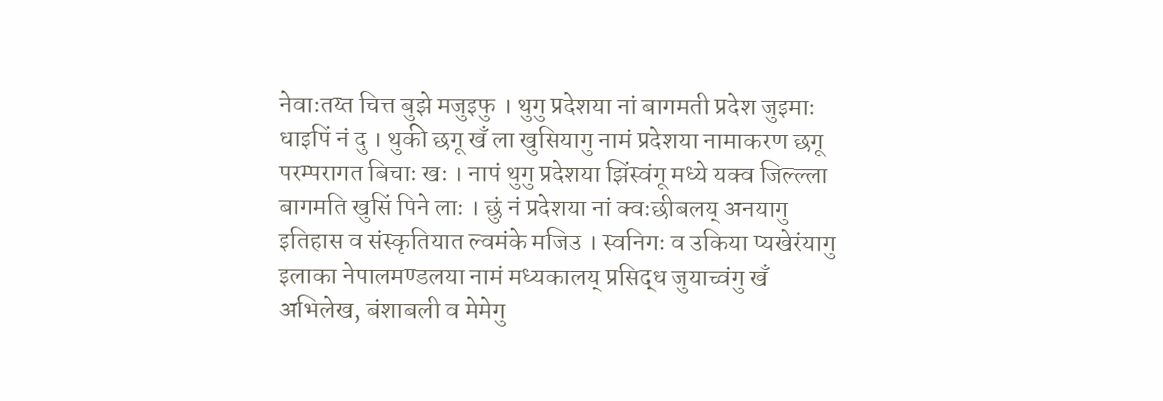नेवाःतय्त चित्त बुझे मजुइफु । थुगु प्रदेशया नां बागमती प्रदेश जुइमाः धाइपिं नं दु । थुकी छगू खँ ला खुसियागु नामं प्रदेशया नामाकरण छगू परम्परागत बिचाः खः । नापं थुगु प्रदेशया झिंस्वंगू मध्ये यक्व जिल्ल्ला बागमति खुसिं पिने लाः । छुं नं प्रदेशया नां क्वःछीबलय् अनयागु इतिहास व संस्कृतियात ल्वमंके मजिउ । स्वनिगः व उकिया प्यखेरंयागु इलाका नेपालमण्डलया नामं मध्यकालय् प्रसिद्ध जुयाच्वंगु खँ अभिलेख, बंशाबली व मेमेगु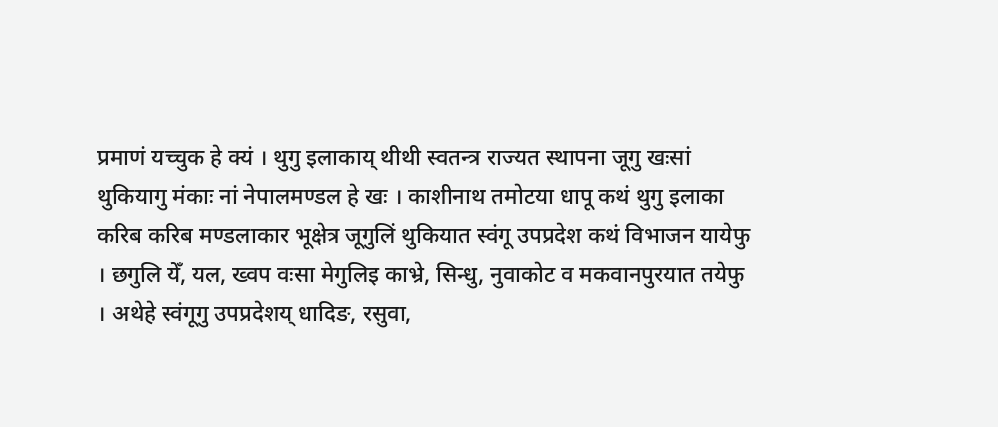प्रमाणं यच्चुक हे क्यं । थुगु इलाकाय् थीथी स्वतन्त्र राज्यत स्थापना जूगु खःसां थुकियागु मंकाः नां नेपालमण्डल हे खः । काशीनाथ तमोटया धापू कथं थुगु इलाका करिब करिब मण्डलाकार भूक्षेत्र जूगुलिं थुकियात स्वंगू उपप्रदेश कथं विभाजन यायेफु । छगुलि येँ, यल, ख्वप वःसा मेगुलिइ काभ्रे, सिन्धु, नुवाकोट व मकवानपुरयात तयेफु । अथेहे स्वंगूगु उपप्रदेशय् धादिङ, रसुवा,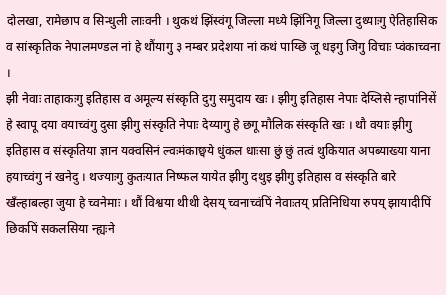दोलखा, रामेछाप व सिन्धुली लाःवनी । थुकथं झिंस्वंगू जिल्ला मध्ये झिंनिगू जिल्ला दुथ्याःगु ऐतिहासिक व सांस्कृतिक नेपालमण्डल नां हे थौंयागु ३ नम्बर प्रदेशया नां कथं पाय्छि जू धइगु जिगु विचाः प्वंकाच्वना ।
झी नेवाः ताहाकःगु इतिहास व अमूल्य संस्कृति दुगु समुदाय खः । झीगु इतिहास नेपाः देय्लिसे न्हापांनिसें हे स्वापू दया वयाच्वंगु दुसा झीगु संस्कृति नेपाः देय्यागु हे छगू मौलिक संस्कृति खः । थौ‌ वयाः झीगु इतिहास व संस्कृतिया ज्ञान यक्वसिनं ल्वःमंकाछ्वये धुंकल धाःसा छुं छुं तत्वं थुकियात अपब्याख्या याना हयाच्वंगु नं खनेदु । थज्याःगु कुतःयात निष्फल यायेत झीगु दथुइ झीगु इतिहास व संस्कृति बारे खँल्हाबल्हा जुया हे च्वनेमाः । थौं विश्वया थीथी देसय् च्वनाच्वंपिं नेवाःतय् प्रतिनिधिया रुपय् झायादीपिं छिकपिं सकलसिया न्ह्यःने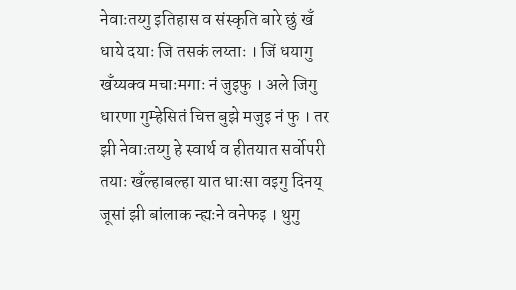नेवाःतय्गु इतिहास व संस्कृति बारे छुं खँ धाये दयाः जि तसकं लय्ताः । जिं धयागु खँय्यक्व मचाःमगाः नं जुइफु । अले जिगु धारणा गुम्हेसितं चित्त बुझे मजुइ नं फु । तर झी नेवाःतय्गु हे स्वार्थ व हीतयात सर्वोपरी तयाः खँल्हाबल्हा यात धाःसा वइगु दिनय् जूसां झी बांलाक न्ह्यःने वनेफइ । थुगु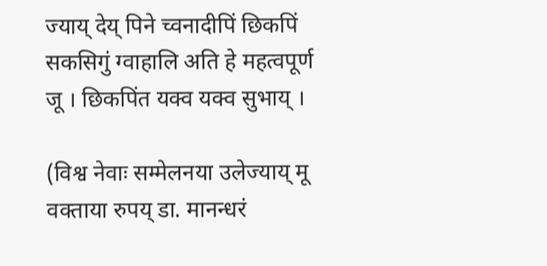ज्याय् देय् पिने च्वनादीपिं छिकपिं सकसिगुं ग्वाहालि अति हे महत्वपूर्ण जू । छिकपिंत यक्व यक्व सुभाय् ।

(विश्व नेवाः सम्मेलनया उलेज्याय् मू वक्ताया रुपय् डा. मानन्धरं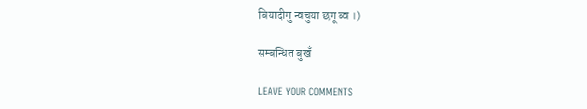बियादीगु न्वचुया छगू ब्व ।)

सम्बन्धित बुखँ

LEAVE YOUR COMMENTS